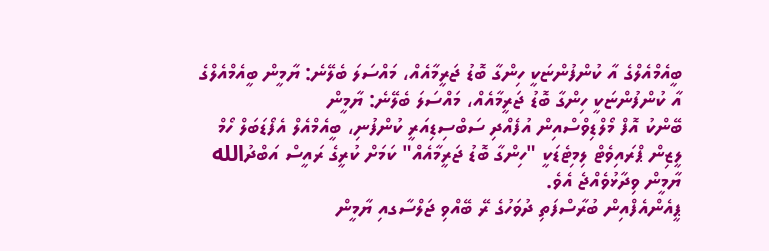ބީއެމްއެލްގެ އާ ކުންފުންޏަކީ ހިންގާ ބޮޑު ޖަރީމާއެއް، މައްސަލަ ބެލޭނެ: ޔާމީން ބީއެމްއެލްގެ އާ ކުންފުންޏަކީ ހިންގާ ބޮޑު ޖަރީމާއެއް، މައްސަލަ ބެލޭނެ: ޔާމީން
ބޭންކު އޮފް މޯލްޑިވްސްއިން އުފެއްދި ސަބްސިޑިއަރީ ކުންފުނި، ބީއެމްއެލް އެފޯޑަބަލް ހޯމް ލީޒިން ޕްރައިވެޓް ލިމިޓެޑަކީ "ހިންގާ ބޮޑު ޖަރީމާއެއް" ކަމަށް ކުރީގެ ރައީސް އަބްދުالله ޔާމީން ވިދާޅުވެއްޖެ އެވެ.
ޕީއެންއެފްއިން ބުރާސްފަތި ދުވަހުގެ ރޭ ބޭއްވި ޖަލްސާގއި ޔާމީން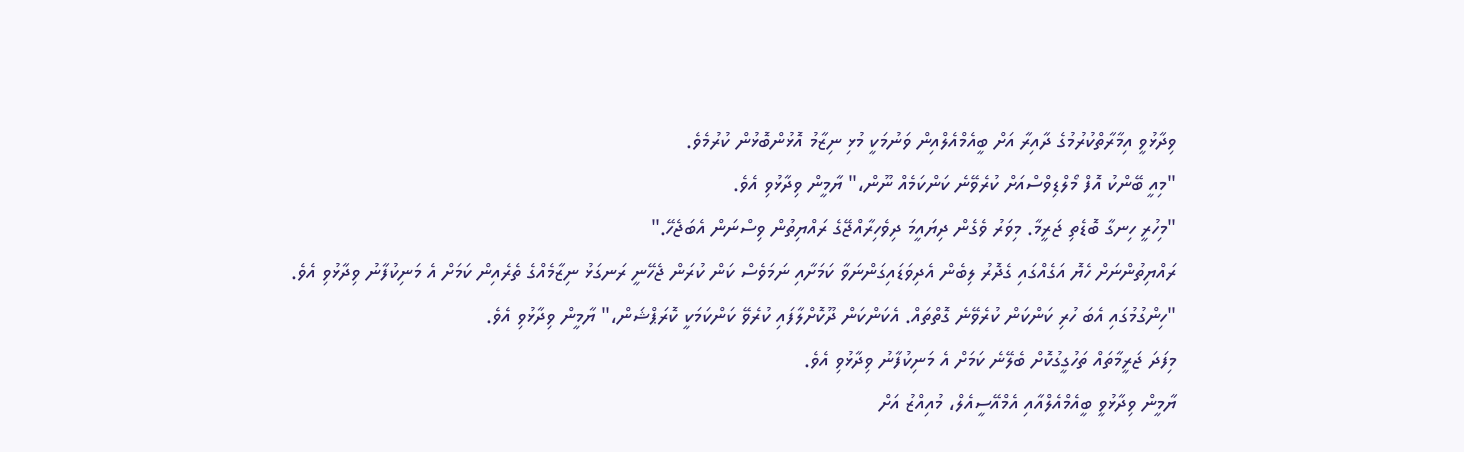ވިދާޅުވީ އިމާރާތްކުރުމުގެ ދާއިރާ އަށް ބީއެމްއެލްއިން ވަނުމަކީ މުޅި ނިޒާމު އޮޅުންބޮޅުން ކުރުމެވެ.
"މިއީ ބޭންކު އޮފް މޯލްޑިވްސްއަށް ކުރެވޭނެ ކަންކަމެއް ނޫން،" ޔާމީން ވިދާޅުވި އެވެ.
"މިހުރީ ހިނގާ ބޮޑެތި ޖަރީމާ. މިވަރު ވެގެން ދިޔައީމަ ދިވެހިރާއްޖޭގެ ރައްޔިތުން ވިސްނަން އެބަޖެހޭ."
ރައްޔިތުންނަށް ހެޔޮ އަގެއްގައި ގެދޮރު ލިބެން އެދިވަޑައިގަންނަވާ ކަމަށާއި ނަމަވެސް ކަން ކުރަން ޖެހޭނީ ރަނގަޅު ނިޒާމެއްގެ ތެރެއިން ކަމަށް އެ މަނިކުފާނު ވިދާޅުވި އެވެ.
"ހިންގުމުގައި އެބަ ހުރި ކަންކަން ކުރެވޭނެ ގޮތްތައް. އެކަންކަން ދޫކޮށްލާފައި ކުރެވޭ ކަންކަމަކީ ކޮރަޕްޝަން،" ޔާމީން ވިދާޅުވި އެވެ.
މިފަދަ ޖަރީމާތައް ތަހުގީގުކޮށް ބެލޭނެ ކަމަށް އެ މަނިކުފާނު ވިދާޅުވި އެވެ.
ޔާމީން ވިދާޅުވީ ބީއެމްއެލްއާއި އެމްއޭސީއެލް، މުއިއްޒު އަށް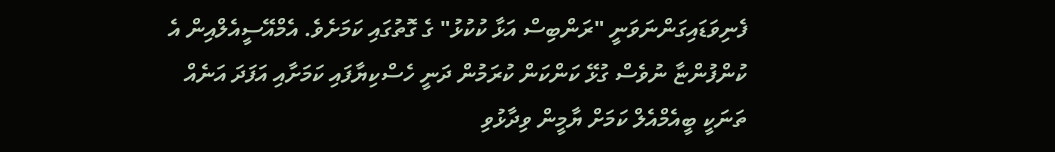ފެނިވަޑައިގަންނަވަނީ "ރަންބިސް އަޅާ ކުކުޅު" ގެ ގޮތުގައި ކަމަށެވެ. އެމްއޭސީއެލްއިން އެ ކުންފުންޏާ ނުވެސް ގުޅޭ ކަންކަން ކުރަމުން ދަނީ ހެސްކިޔާފައި ކަމަށާއި އަފަދަ އަނެއް ތަނަކީ ބީއެމްއެލް ކަމަށް ޔާމީން ވިދާޅުވި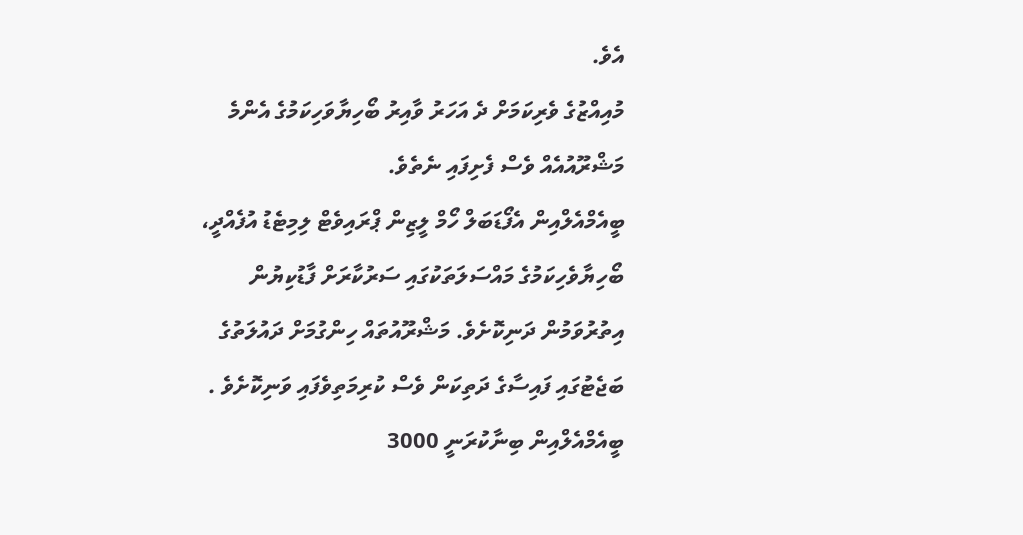އެވެ.
މުއިއްޒުގެ ވެރިކަމަށް ދެ އަހަރު ވާއިރު ބޯހިޔާވަހިކަމުގެ އެންމެ މަޝްރޫއުއެއް ވެސް ފެށިފައި ނެތެވެ.
ބީއެމްއެލްއިން އެފޯޑަބަލް ހޯމް ލީޒިން ޕްރައިވެޓް ލިމިޓެޑު އުފެއްދީ، ބޯހިޔާވެހިކަމުގެ މައްސަލަތަކުގައި ސަރުކާރަށް ފާޑުކިޔުން އިތުރުވަމުން ދަނިކޮށެވެ. މަޝްރޫއުތައް ހިންގުމަށް ދައުލަތުގެ ބަޖެޓުގައި ފައިސާގެ ދަތިކަން ވެސް ކުރިމަތިވެފައި ވަނިކޮށެވެ .
ބީއެމްއެލްއިން ބިނާކުރަނީ 3000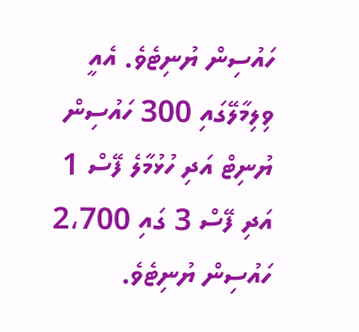ހައުސިން ޔުނިޓެވެ. އެއީ ވިލިމާލޭގައި 300 ހައުސިން ޔުނިޓް އަދި ހުޅުމާލެ ފޭސް 1 އަދި ފޭސް 3 ގައި 2،700 ހައުސިން ޔުނިޓެވެ.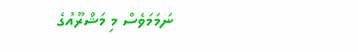ނަމަމަވެސް މި މަޝްރޫއުގެ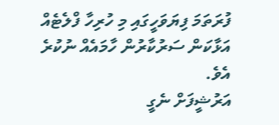ފުރަތަމަ ފިޔަވަހީގައި މި ހުރިހާ ފްލެޓެއް އަޅާކަން ސަރުކާރުން ހާމައެއް ނުކުރެ އެވެ.
އަރުޝީފަށް ނެގީ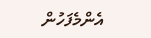އެންމެފަހުން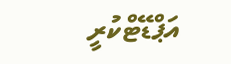އަޕްޑޭޓްކުރީ